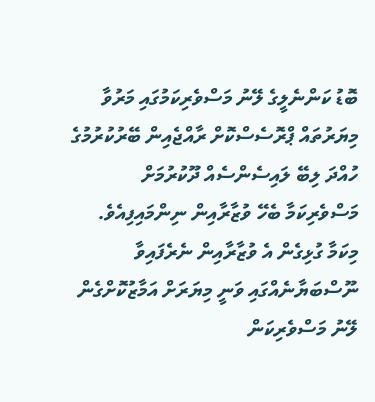ބޮޑު ކަންނެލީގެ ލޭނު މަސްވެރިކަމުގައި މަރުވާ މިޔަރުތައް ޕްރޮސެސްކޮށް ރާއްޖެއިން ބޭރުކުރުމުގެ ހުއްދަ ލިބޭ ލައިސެންސެއް ދޫކުރުމަށް މަސްވެރިކަމާ ބެހޭ ވުޒާރާއިން ނިންމައިފިއެވެ.
މިކަމާ ގުޅިގެން އެ ވުޒާރާއިން ނެރެފައިވާ ނޫސްބަޔާނެއްގައި ވަނީ މިޔަރަށް އަމާޒުކޮށްގެން ލޭނު މަސްވެރިކަން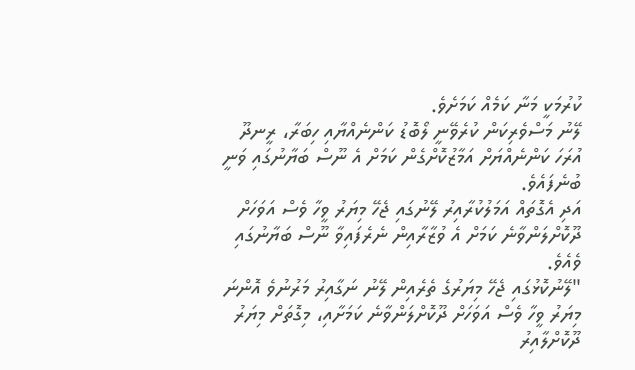ކުރުމަކީ މަނާ ކަމެއް ކަމަށެވެ.
ލޭނު މަސްވެރިކަން ކުރެވޭނީ ލޯބޮޑު ކަންނެއްޔާއި ހިބަރާ، ރީނދޫ އުރަހަ ކަންނެއްޔަށް އަމާޒުކޮށްގެން ކަމަށް އެ ނޫސް ބަޔާނުގައި ވަނީ ބުނެފައެވެ.
އަދި އެގޮތައް އަމަލުކުރާއިރު ލޭނުގައި ޖެހޭ މިޔަރު ވީހާ ވެސް އަވަހަށް ދޫކޮށްލަންވާނެ ކަމަށް އެ ވުޒާރާއިން ނެރެފައިވާ ނޫސް ބަޔާނުގައި ވެއެވެ.
"ލޭނުކޮޅުގައި ޖެހޭ މިޔަރުގެ ތެރެއިން ލޭނު ނަގާއިރު މަރުނުވެ އޮންނަ މިޔަރު ވީހާ ވެސް އަވަހަށް ދޫކޮށްލަންވާނެ ކަމަށާއި، މިގޮތަށް މިޔަރު ދޫކޮށްލާއިރު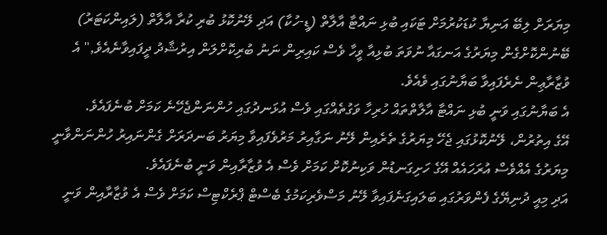މިޔަރަށް ލިބޭ އަނިޔާ ކުޑަކުރުމަށް ޓަކައި ބުޅި ނައްޓާ އާލާތް (ޑީ-ހުކާ) އަދި ލޭނުކޮޅު ބުރި ކުރާ އާލާތް (ލައިންކަޓަރު) ބޭނުންކޮށްގެން މިޔަރުގެ އަނގައާ ނުވަތަ ބުޅިއާ ވީހާ ވެސް ކައިރިން ނަނު ބުރިކޮށްލަން އިރުޝާދު ދީފައިވާނެއެވެ," އެ ވުޒާރާޢިން ނެރެފައިވާ ބަޔާނުގައި ވެއެވެ.
އެ ބަޔާނުގައި ވަނީ ބުޅި ނައްޓާ އާލާތްތައް ހުރިހާ ވަގުތެއްގައި ވެސް އުޅަނދުގައި ހުންނަންޖެހޭނެ ކަމަށް ބުނެފައެވެ.
އޭގެ އިތުރުން، ލޭނުކޮޅުގައި ޖެހޭ މިޔަރުގެ ތެރެއިން ލޭނު ނަގާއިރު މަރުވެފައިވާ މިޔަރު ބަނދަރަށް ގެންނައިރު ހުންނަންވާނީ މިޔަރުގެ އެއްވެސް އުރަހައެއް އޭގެ ހަށިގަނޑުން ވަކިނުކޮށް ކަމަށް ވެސް އެ ވުޒާރާއިން ވަނީ ބުނެފައެވެ.
އަދި މިއީ ދުނިޔޭގެ ފެންވަރުގައި ބަލައިގަނެފައިވާ ލޭނު މަސްވެރިކަމުގެ ބެސްޓް ޕްރެކްޓިސް ކަމަށް ވެސް އެ ވުޒާރާއިން ވަނީ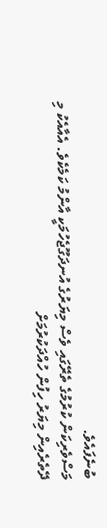ބުނެފައެވެ.
މަސްވެރިކަން ކުރުމުގެ ތެރޭގައި ވެސް މިޔަރުގެ އުނދަގޫޖެހުމަކީ އާންމު ކަމެކެވެ. އެއާއެކު މި ދޭތެރެއިން މިޔަރު ހިފުން ހުއްދަކުރުމަށް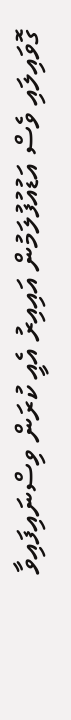ގޮވައިލައި ވެސް އަޑުއުފުލަމުން އައިއިރު އެއީ ކުރަން ވިސްނައިފައިވާ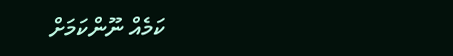ކަމެއް ނޫންކަމަށް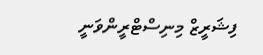ފިޝަރީޒް މިނިސްޓްރީންވަނީ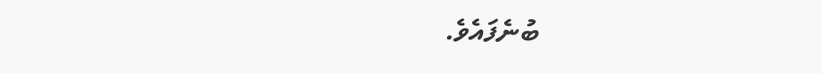ބުނެފައެވެ.